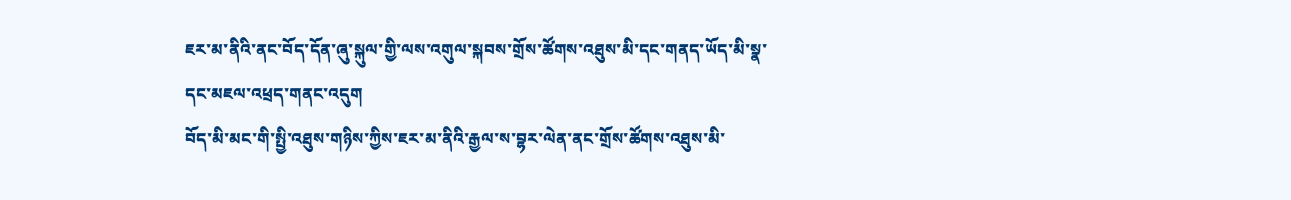ཇར་མ་ནིའི་ནང་བོད་དོན་ཞུ་སྐུལ་གྱི་ལས་འགུལ་སྐབས་གྲོས་ཚོགས་འཐུས་མི་དང་གནད་ཡོད་མི་སྣ་དང་མཇལ་འཕྲད་གནང་འདུག
བོད་མི་མང་གི་སྤྱི་འཐུས་གཉིས་ཀྱིས་ཇར་མ་ནིའི་རྒྱལ་ས་བྷར་ལེན་ནང་གྲོས་ཚོགས་འཐུས་མི་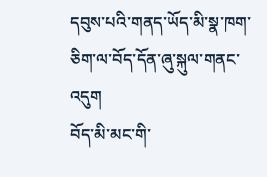དབུས་པའི་གནད་ཡོད་མི་སྣ་ཁག་ཅིག་ལ་བོད་དོན་ཞུ་སྐུལ་གནང་འདུག
བོད་མི་མང་གི་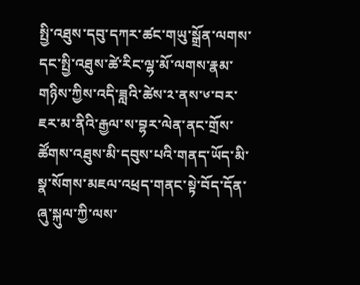སྤྱི་འཐུས་དབུ་དཀར་ཚང་གཡུ་སྒྲོན་ལགས་དང་སྤྱི་འཐུས་ཚེ་རིང་ལྷ་མོ་ལགས་རྣམ་གཉིས་ཀྱིས་འདི་ཟླའི་ཚེས་༢་ནས་༦་བར་ཇར་མ་ནིའི་རྒྱལ་ས་བྷར་ལེན་ནང་གྲོས་ཚོགས་འཐུས་མི་དབུས་པའི་གནད་ཡོད་མི་སྣ་སོགས་མཇལ་འཕྲད་གནང་སྟེ་བོད་དོན་ཞུ་སྐུལ་ཀྱི་ལས་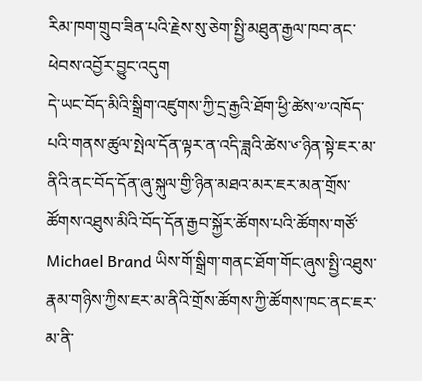རིམ་ཁག་གྲུབ་ཟིན་པའི་རྗེས་སུ་ཅེག་སྤྱི་མཐུན་རྒྱལ་ཁབ་ནང་ཕེབས་འབྱོར་བྱུང་འདུག
དེ་ཡང་བོད་མིའི་སྒྲིག་འཛུགས་ཀྱི་དྲ་རྒྱའི་ཐོག་ཕྱི་ཚེས་༧་འཁོད་པའི་གནས་ཚུལ་སྤེལ་དོན་ལྟར་ན་འདི་ཟླའི་ཚེས་༦་ཉིན་སྟེ་ཇར་མ་ནིའི་ནང་བོད་དོན་ཞུ་སྐུལ་གྱི་ཉིན་མཐའ་མར་ཇར་མན་གྲོས་ཚོགས་འཐུས་མིའི་བོད་དོན་རྒྱབ་སྐྱོར་ཚོགས་པའི་ཚོགས་གཙོ་Michael Brand ཡིས་གོ་སྒྲིག་གནང་ཐོག་གོང་ཞུས་སྤྱི་འཐུས་རྣམ་གཉིས་ཀྱིས་ཇར་མ་ནིའི་གྲོས་ཚོགས་ཀྱི་ཚོགས་ཁང་ནང་ཇར་མ་ནི་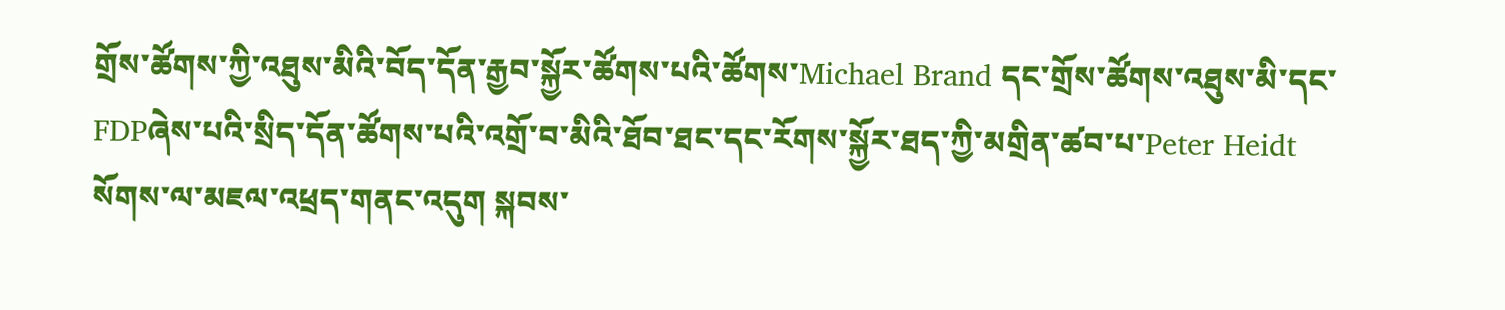གྲོས་ཚོགས་ཀྱི་འཐུས་མིའི་བོད་དོན་རྒྱབ་སྐྱོར་ཚོགས་པའི་ཚོགས་Michael Brand དང་གྲོས་ཚོགས་འཐུས་མི་དང་FDPཞེས་པའི་སྲིད་དོན་ཚོགས་པའི་འགྲོ་བ་མིའི་ཐོབ་ཐང་དང་རོགས་སྐྱོར་ཐད་ཀྱི་མགྲིན་ཚབ་པ་Peter Heidt སོགས་ལ་མཇལ་འཕྲད་གནང་འདུག སྐབས་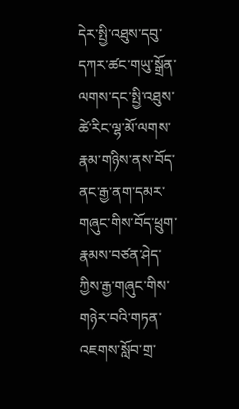དེར་སྤྱི་འཐུས་དབུ་དཀར་ཚང་གཡུ་སྒྲོན་ལགས་དང་སྤྱི་འཐུས་ཚེ་རིང་ལྷ་མོ་ལགས་རྣམ་གཉིས་ནས་བོད་ནང་རྒྱ་ནག་དམར་གཞུང་གིས་བོད་ཕྲུག་རྣམས་བཙན་ཤེད་ཀྱིས་རྒྱ་གཞུང་གིས་གཉེར་བའི་གཏན་འཇགས་སློབ་གྲ་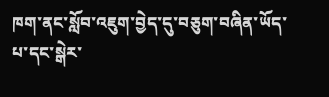ཁག་ནང་སློབ་འཇུག་བྱེད་དུ་བཅུག་བཞིན་ཡོད་པ་དང་སྒེར་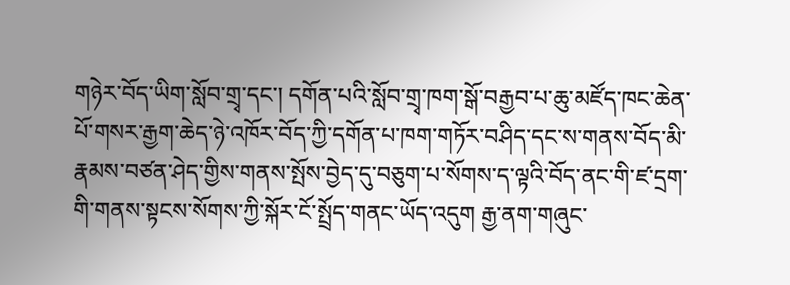གཉེར་བོད་ཡིག་སློབ་གྲྭ་དང་། དགོན་པའི་སློབ་གྲྭ་ཁག་སྒོ་བརྒྱབ་པ་ཆུ་མཛོད་ཁང་ཆེན་པོ་གསར་རྒྱག་ཆེད་ཉེ་འཁོར་བོད་ཀྱི་དགོན་པ་ཁག་གཏོར་བཤིད་དང་ས་གནས་བོད་མི་རྣམས་བཙན་ཤེད་གྱིས་གནས་སྤོས་བྱེད་དུ་བཅུག་པ་སོགས་ད་ལྟའི་བོད་ནང་གི་ཛ་དྲག་གི་གནས་སྟངས་སོགས་ཀྱི་སྐོར་ངོ་སྤྲོད་གནང་ཡོད་འདུག རྒྱ་ནག་གཞུང་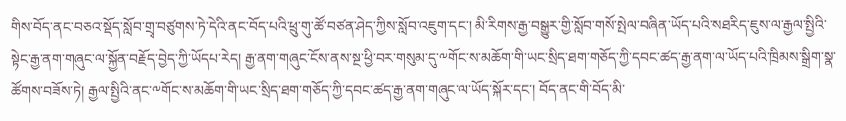གིས་བོད་ནང་བཅའ་སྡོད་སློབ་གྲྭ་བཙུགས་ཏེ་དེའི་ནང་བོད་པའི་ཕྲུ་གུ་ཚོ་བཙན་ཤེད་ཀྱིས་སློབ་འཇུག་དང་། མི་རིགས་རྒྱ་བསྒྱུར་གྱི་སློབ་གསོ་སྤེལ་བཞིན་ཡོད་པའི་སཐརིད་ཇུས་ལ་རྒྱལ་སྤྱིའི་སྟེང་རྒྱ་ནག་གཞུང་ལ་སྐྱོན་བརྗོད་བྱེད་ཀྱི་ཡོདཔ་རེད། རྒྱ་ནག་གཞུང་ངོས་ནས་སྔ་ཕྱི་བར་གསུམ་དུ་༸གོང་ས་མཆོག་གི་ཡང་སྲིད་ཐག་གཅོད་ཀྱི་དབང་ཚད་རྒྱ་ནག་ལ་ཡོད་པའི་ཁྲིམས་སྒྲིག་སྣ་ཚོགས་བཟོས་ཏེ། རྒྱལ་སྤྱིའི་ནང་༸གོང་ས་མཆོག་གི་ཡང་སྲིད་ཐག་གཅོད་ཀྱི་དབང་ཚད་རྒྱ་ནག་གཞུང་ལ་ཡོད་སྐོར་དང་། བོད་ནང་གི་བོད་མི་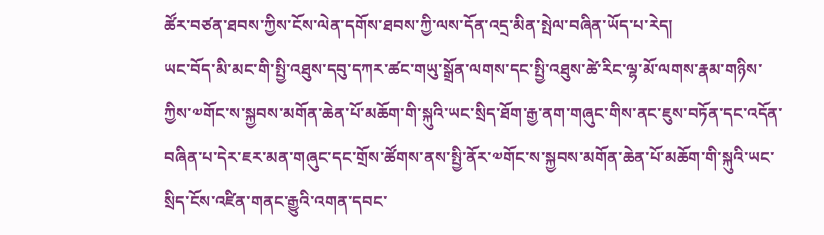ཚོར་བཙན་ཐབས་ཀྱིས་ངོས་ལེན་དགོས་ཐབས་ཀྱི་ལས་དོན་འདྲ་མིན་སྤེལ་བཞིན་ཡོད་པ་རེད།
ཡང་བོད་མི་མང་གི་སྤྱི་འཐུས་དབུ་དཀར་ཚང་གཡུ་སྒྲོན་ལགས་དང་སྤྱི་འཐུས་ཚེ་རིང་ལྷ་མོ་ལགས་རྣམ་གཉིས་ཀྱིས་༧གོང་ས་སྐྱབས་མགོན་ཆེན་པོ་མཆོག་གི་སྐུའི་ཡང་སྲིད་ཐོག་རྒྱ་ནག་གཞུང་གིས་ནང་ཇུས་བཏོན་དང་འདོན་བཞིན་པ་དེར་ཇར་མན་གཞུང་དང་གྲོས་ཚོགས་ནས་སྤྱི་ནོར་༧གོང་ས་སྐྱབས་མགོན་ཆེན་པོ་མཆོག་གི་སྐུའི་ཡང་སྲིད་ངོས་འཛིན་གནང་རྒྱུའི་འགན་དབང་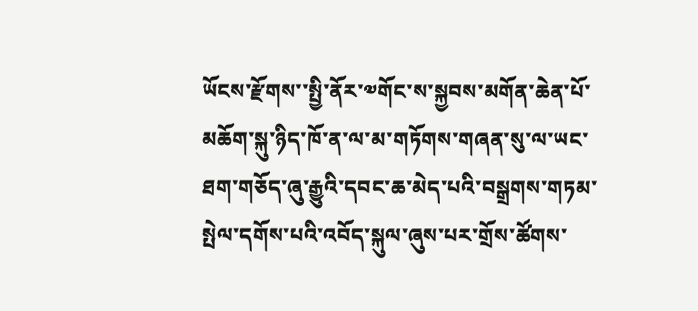ཡོངས་རྫོགས་་སྤྱི་ནོར་༧གོང་ས་སྐྱབས་མགོན་ཆེན་པོ་མཆོག་སྐུ་ཉིད་ཁོ་ན་ལ་མ་གཏོགས་གཞན་སུ་ལ་ཡང་ཐག་གཅོད་ཞུ་རྒྱུའི་དབང་ཆ་མེད་པའི་བསྒྲགས་གཏམ་སྤེལ་དགོས་པའི་འབོད་སྐུལ་ཞུས་པར་གྲོས་ཚོགས་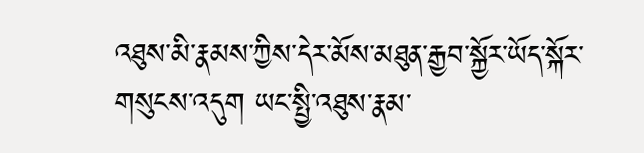འཐུས་མི་རྣམས་ཀྱིས་དེར་མོས་མཐུན་རྒྱབ་སྐྱོར་ཡོད་སྐོར་གསུངས་འདུག ཡང་སྤྱི་འཐུས་རྣམ་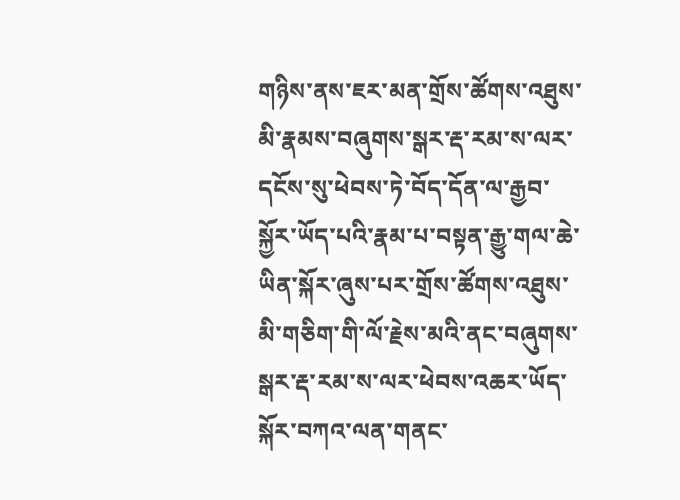གཉིས་ནས་ཇར་མན་གྲོས་ཚོགས་འཐུས་མི་རྣམས་བཞུགས་སྒར་རྡ་རམ་ས་ལར་དངོས་སུ་ཕེབས་ཏེ་བོད་དོན་ལ་རྒྱབ་སྐྱོར་ཡོད་པའི་རྣམ་པ་བསྟན་རྒྱུ་གལ་ཆེ་ཡིན་སྐོར་ཞུས་པར་གྲོས་ཚོགས་འཐུས་མི་གཅིག་གི་ལོ་རྗེས་མའི་ནང་བཞུགས་སྒར་རྡ་རམ་ས་ལར་ཕེབས་འཆར་ཡོད་སྐོར་བཀའ་ལན་གནང་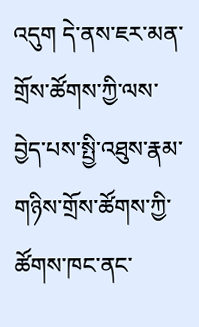འདུག དེ་ནས་ཇར་མན་གྲོས་ཚོགས་ཀྱི་ལས་བྱེད་པས་སྤྱི་འཐུས་རྣམ་གཉིས་གྲོས་ཚོགས་ཀྱི་ཚོགས་ཁང་ནང་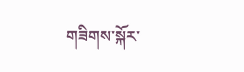གཟིགས་སྐོར་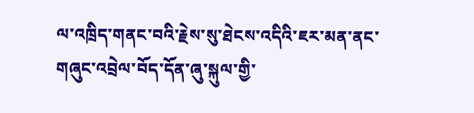ལ་འཁྲིད་གནང་བའི་རྗེས་སུ་ཐེངས་འདིའི་ཇར་མན་ནང་གཞུང་འབྲེལ་བོད་དོན་ཞུ་སྐུལ་གྱི་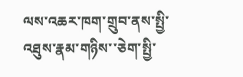ལས་འཆར་ཁག་གྲུབ་ནས་སྤྱི་འཐུས་རྣམ་གཉིས་་ཅེག་སྤྱི་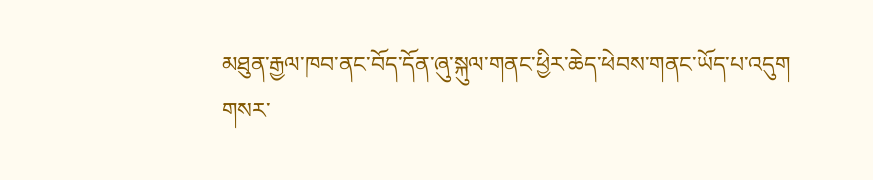མཐུན་རྒྱལ་ཁབ་ནང་བོད་དོན་ཞུ་སྐུལ་གནང་ཕྱིར་ཆེད་ཕེབས་གནང་ཡོད་པ་འདུག
གསར་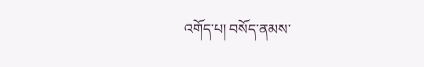འགོད་པ། བསོད་ནམས་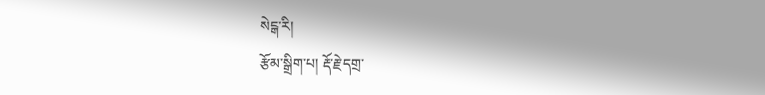སེངྒ་རི།
རྩོམ་སྒྲིག་པ། རྡོ་རྗེ་དགྲ་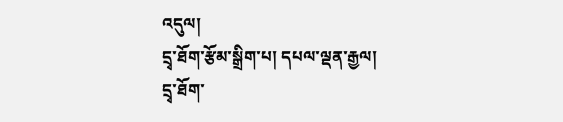འདུལ།
དྲྭ་ཐོག་རྩོམ་སྒྲིག་པ། དཔལ་ལྡན་རྒྱལ།
དྲྭ་ཐོག་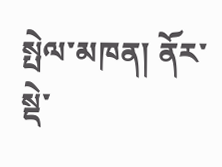སྤེལ་མཁན། ནོར་སྡེ་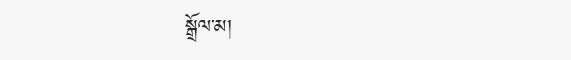སྒྲོལ་མ།